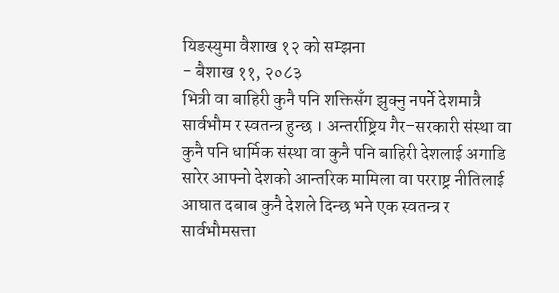यिङस्युमा वैशाख १२ को सम्झना
- बैशाख ११, २०८३
भित्री वा बाहिरी कुनै पनि शक्तिसँग झुक्नु नपर्ने देशमात्रै सार्वभौम र स्वतन्त्र हुन्छ । अन्तर्राष्ट्रिय गैर–सरकारी संस्था वा कुनै पनि धार्मिक संस्था वा कुनै पनि बाहिरी देशलाई अगाडि सारेर आफ्नो देशको आन्तरिक मामिला वा परराष्ट्र नीतिलाई आघात दबाब कुनै देशले दिन्छ भने एक स्वतन्त्र र सार्वभौमसत्ता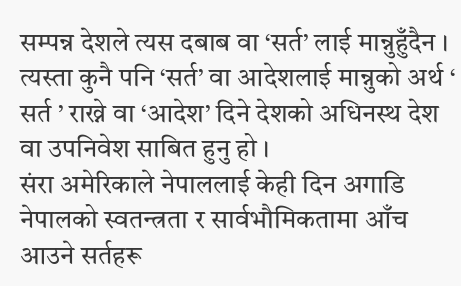सम्पन्न देशले त्यस दबाब वा ‘सर्त’ लाई मान्नुहुँदैन । त्यस्ता कुनै पनि ‘सर्त’ वा आदेशलाई मान्नुको अर्थ ‘ सर्त ’ राख्ने वा ‘आदेश’ दिने देशको अधिनस्थ देश वा उपनिवेश साबित हुनु हो ।
संरा अमेरिकाले नेपाललाई केही दिन अगाडि नेपालको स्वतन्त्रता र सार्वभौमिकतामा आँच आउने सर्तहरू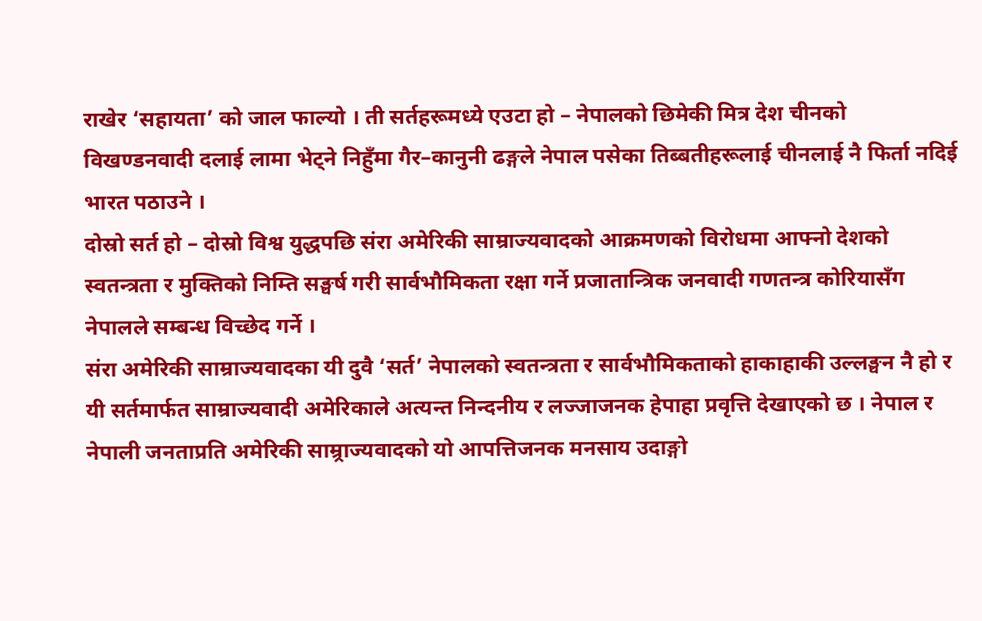राखेर ‘सहायता’ को जाल फाल्यो । ती सर्तहरूमध्ये एउटा हो – नेपालको छिमेकी मित्र देश चीनको विखण्डनवादी दलाई लामा भेट्ने निहुँमा गैर–कानुनी ढङ्गले नेपाल पसेका तिब्बतीहरूलाई चीनलाई नै फिर्ता नदिई भारत पठाउने ।
दोस्रो सर्त हो – दोस्रो विश्व युद्धपछि संरा अमेरिकी साम्राज्यवादको आक्रमणको विरोधमा आफ्नो देशको स्वतन्त्रता र मुक्तिको निम्ति सङ्घर्ष गरी सार्वभौमिकता रक्षा गर्ने प्रजातान्त्रिक जनवादी गणतन्त्र कोरियासँग नेपालले सम्बन्ध विच्छेद गर्ने ।
संरा अमेरिकी साम्राज्यवादका यी दुवै ‘सर्त’ नेपालको स्वतन्त्रता र सार्वभौमिकताको हाकाहाकी उल्लङ्घन नै हो र यी सर्तमार्फत साम्राज्यवादी अमेरिकाले अत्यन्त निन्दनीय र लज्जाजनक हेपाहा प्रवृत्ति देखाएको छ । नेपाल र नेपाली जनताप्रति अमेरिकी साम्र्राज्यवादको यो आपत्तिजनक मनसाय उदाङ्गो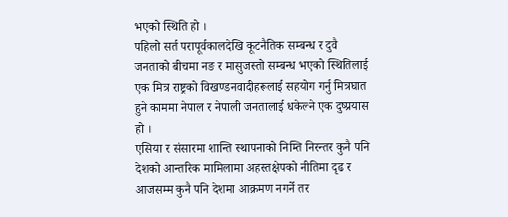भएको स्थिति हो ।
पहिलो सर्त परापूर्वकालदेखि कूटनैतिक सम्बन्ध र दुवै जनताको बीचमा नङ र मासुजस्तो सम्बन्ध भएको स्थितिलाई एक मित्र राष्ट्रको विखण्डनवादीहरूलाई सहयोग गर्नु मित्रघात हुने काममा नेपाल र नेपाली जनतालाई धकेल्ने एक दुष्प्रयास हो ।
एसिया र संसारमा शान्ति स्थापनाको निम्ति निरन्तर कुनै पनि देशको आन्तरिक मामिलामा अहस्तक्षेपको नीतिमा दृढ र आजसम्म कुनै पनि देशमा आक्रमण नगर्ने तर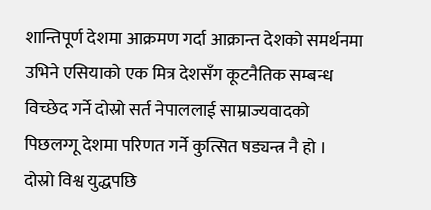शान्तिपूर्ण देशमा आक्रमण गर्दा आक्रान्त देशको समर्थनमा उभिने एसियाको एक मित्र देशसँग कूटनैतिक सम्बन्ध विच्छेद गर्ने दोस्रो सर्त नेपाललाई साम्राज्यवादको पिछलग्गू देशमा परिणत गर्ने कुत्सित षड्यन्त्र नै हो ।
दोस्रो विश्व युद्धपछि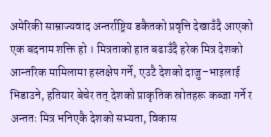अमेरिकी साम्राज्यवाद अन्तर्राष्ट्रिय डकैतको प्रवृत्ति देखाउँदै आएको एक बदनाम शक्ति हो । मित्रताको हात बढाउँदै हरेक मित्र देशको आन्तरिक मामिलामा हस्तक्षेप गर्ने, एउटै देशको दाजु–भाइलाई भिडाउने, हतियार बेचेर तत् देशको प्राकृतिक स्रोतहरू कब्जा गर्ने र अन्ततः मित्र भनिएकै देशको सभ्यता, विकास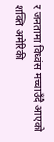र जनतामा विध्वंस मच्चाउँदै आएको शक्ति अमेरिकी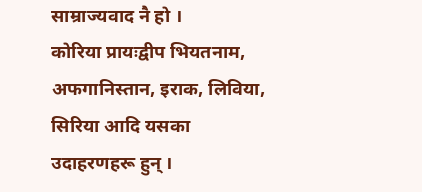साम्राज्यवाद नै हो ।
कोरिया प्रायःद्वीप भियतनाम, अफगानिस्तान, इराक, लिविया, सिरिया आदि यसका उदाहरणहरू हुन् ।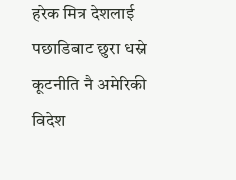हरेक मित्र देशलाई पछाडिबाट छुरा धस्ने कूटनीति नै अमेरिकी विदेश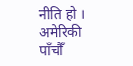नीति हो । अमेरिकी पाँचौँ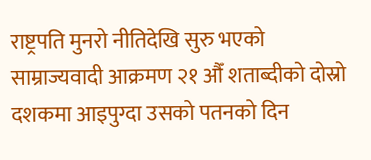राष्ट्रपति मुनरो नीतिदेखि सुरु भएको साम्राज्यवादी आक्रमण २१ औँ शताब्दीको दोस्रो दशकमा आइपुग्दा उसको पतनको दिन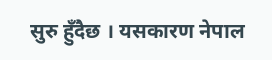सुरु हुँदैछ । यसकारण नेपाल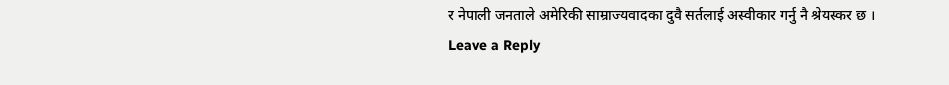र नेपाली जनताले अमेरिकी साम्राज्यवादका दुवै सर्तलाई अस्वीकार गर्नु नै श्रेयस्कर छ ।
Leave a Reply